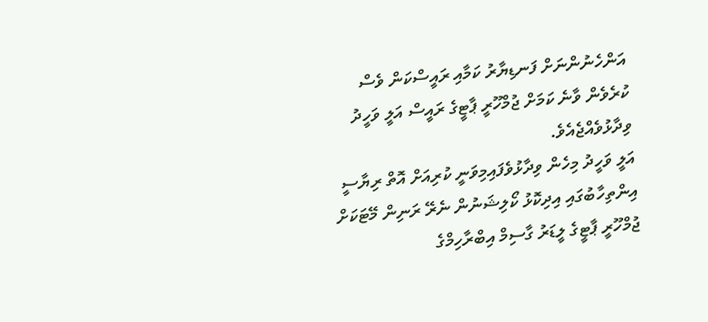އަންހެނުންނަށް ފަނޑިޔާރު ކަމާއި ރައީސްކަން ވެސް ކުރެވެން ވާނެ ކަމަށް ޖުމްހޫރީ ޕާޓީގެ ރައީސް އަލީ ވަހީދު ވިދާޅުވެއްޖެއެވެ.
އަލީ ވަހީދު މިހެން ވިދާޅުވެފައިމިވަނީ ކުރިއަށް އޮތް ރިޔާސީ އިންތިހާބުގައި އިދިކޮޅު ކޯލިޝަނުން ނެރޭ ރަނިން މޭޓަކަށް ޖުމްހޫރީ ޕާޓީގެ ލީޑަރު ގާސިމް އިބްރާހިމްގެ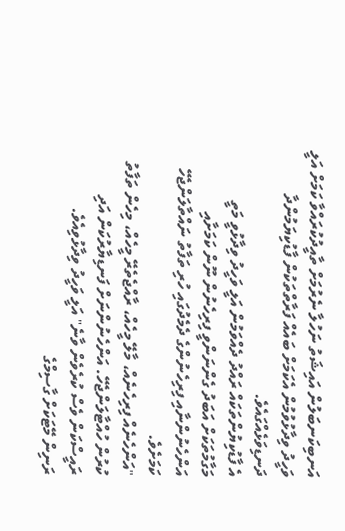އަނބިކަނބަލުން އައިޝަތު ނަހުލާ ނެރުމަށް ތާއީދުކުރައްވާ ކަމަށް އަލީ ވަހީދު ވިދާޅުވުމުން އެކަމަށް ބައެއް ފަރާތްތަކުން ފާޑުކިޔަމުންދާ ދަނޑިވަޅެއްގައެވެ.
އެ ފާޑުކިޔުންތަކައް ރައްދު ދެއްވަމުން އަލީ ވަހީދު ވިދާޅުވީ މަތީ މަގާމުތަކަށް އަބަދު ގެންނަންވީ ފިރިހެނުން ނޫން ކަމަށާއި އަންހެނުންނާއި ފިރިހެނުންގެ ދެމެދުގައި ހުރި ތަފާތު ނައްތާލަންޖެހޭ ކަމަށެވެ.
"އަންހެނެއް ފިރިހެނެއް، މާލޭ މީހެއް، ރާއްޖެތެރޭ މީހެއް، މިހެން ތަފާތު ކުރުން ހުއްޓާލަންޖެހޭ. އަންހެނުންނަށް ފަނޑިޔާރުކަން އަދި ރައީސްކަން ވެސް ކުރެވެން ވާނެ" އަލީ ވަހީދު ވިދާޅުވިއެވެ.
ރަނިން މޭޓަކަށް ގާސިމްގެ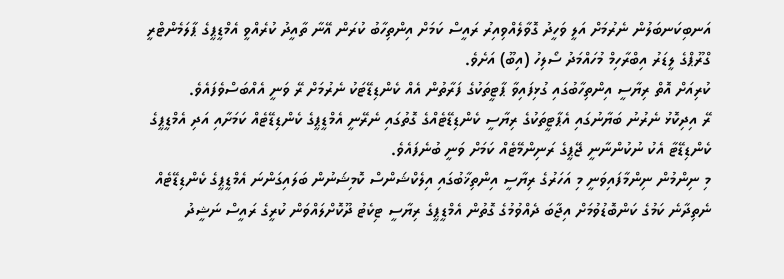އަނބިކަނބަލުން ނެރުމަށް އަލީ ވަހީދު ގޮވާލެއްވިއިރު ރައީސް ކަމަށް އިންތިހާބު ކުރަން އޭނާ ތާއީދު ކުރެއްވީ އެމްޑީޕީގެ ޕާލަމެންޓްރީ ގްރޫޕްގެ ލީޑަރު އިބްރާހިމް މުހައްމަދު ސޯލިހު (އިބޫ) އަށެވެ.
ކުރިއަށް އޮތް ރިޔާސީ އިންތިހާބުގައި ގުޅިފައިވާ ޕާޓީތަކުގެ ފަރާތުން އެއް ކެންޑިޑޭޓަކު ނެރުމަށް ރޭ ވަނީ އެއްބަސްވެފައެވެ.
ރޭ އިދިކޮޅު ނެރުނު ބަޔާނުގައި އެޕާޓީތަކުގެ ރިޔާސީ ކެންޑިޑޭޓެއްގެ ގޮތުގައި ނެރޭނީ އެމްޑީޕީގެ ކެންޑިޑޭޓެއް ކަމަށާއި އަދި އެމްޑީޕީގެ ކެންޑިޑޭޓާ އެކު ނުކުންނާނީ ޖޭޕީގެ ރަނިންމޭޓެއް ކަމަށް ވަނީ ބުނެފައެވެ.
މި ނިންމުން ނިންމާފައިވަނީ މި އަހަރުގެ ރިޔާސީ އިންތިޚާބުގައި އިލެކްޝަންސް ކޮމިޝަނުން ބަލައިގަންނަ އެމްޑީޕީގެ ކެންޑިޑޭޓެއް ނެތިދާނެ ކަމުގެ ކަންބޮޑުވުމަށް އިޖާބަ ދެއްވުމުގެ ގޮތުން އެމްޑީޕީގެ ރިޔާސީ ޓިކެޓު ދޫކޮށްލައްވަން ކުރީގެ ރައީސް ނަޝީދު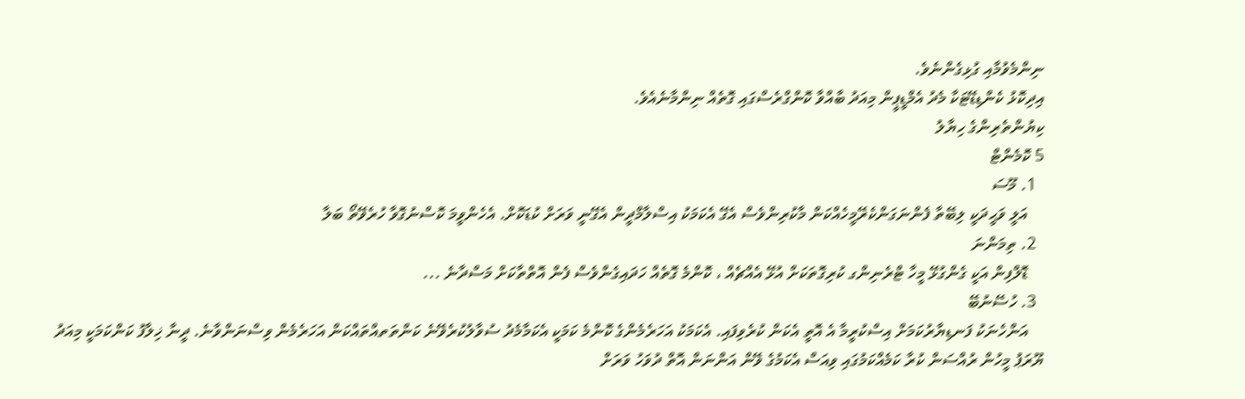ނިންމެވުމާއި ގުޅިގެންނެވެ.
އިދިކޮޅު ކެންޑިޑޭޓަކާ މެދު އެމްޑީޕީން މިއަދު ބާއްވާ ކޮންގްރެސްގައި ގޮތެއް ނިންމާނެއެވެ.
ކިޔުންތެރިންގެ ހިޔާލު
5 ކޮމެންޓް
  1. މޫސަ
    އަލީ ވަޙީދަކީ ލިބޭތާ ފެންނަގަންކެރޭމީހެއްކަން މާކުރިންވެސް އެގޭ އެކަމަކު އިސްލާމްދީން އެގޭނީ ވަރަށް ކުޑަކޮށް. އެހެންވީމަ ކޮސްނުގޮވާ ހުރެވޭތޯ ބަލާ
  2. ތިމަންނަ
    ޑޮލްފިން އަކީ ގެންގުޅޭ މީހާ ޓްރެނިންގ ކުރިގޮތަކަށް އުޅޭ އެއްޗެއް ، ކޮންމެ ގޮތެއް ހަދައިގެންވެސް ފެން އޮތްތާކަށް މަސްދާނެ ...
  3. ހުސޭނުބޭ
    އަންހެނަކު ފަނޑިޔާރުކަމަށް އިސްކުރީމާ އެ އޮތީ އެކަން ކުރެވިފައި. އެކަމަކު އަހަރެމެންގެ ކޮންމެ ކަމަކީ އެކަމާމެދު ސުވާލުކުރެވޭނެ ކަންތަތއްތައްކަން އަހަރެމެން ވިސްނަންވާނެ. ދީނާ ޚިލާފު ކަންކަމަކީ މިއަދު ޔޫރަޕު މީހުން ރުއްސަން ކުރާ ކަމެއްކަމުގައި ވިއަސް އެކަމުގެ ވޭން އަންނަން އޮތް ދުވަހު ވަރަށް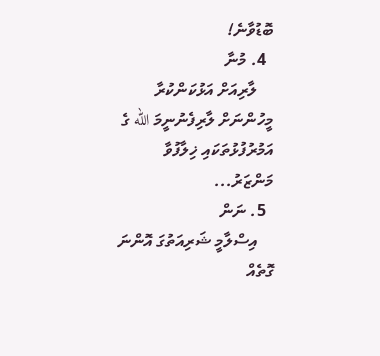ބޮޑުވާނެ!
  4. މުނާ
    ލާރިއަށް އަޅުކަންކުރާ މީހުންނަށް ލާރިފެނުނީމަ الله ގެ އަމުރުފުޅުތަކައި ޚިލާފުވާ މަންޒަރު...
  5. ނަން
    އިސްލާމީ ޝަރިއަތުގަ އޮންނަ ގޮތެއް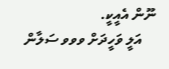ނޫން އެއީކީ.
    އަލީ ވަހީދަށް ވވވ ސަލާން